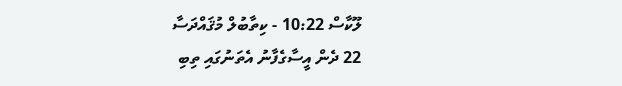ލޫކާސް 10:22 - ކިތާބުލް މުޤައްދަސާ
22 ދެން އީސާގެފާނު އެތަނުގައި ތިބި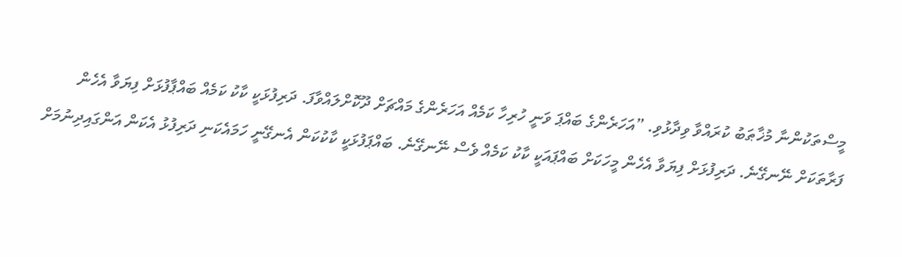މީސްތަކުންނާ މުޚާޠަބު ކުރައްވާ ވިދާޅުވި. ”އަހަރެންގެ ބައްޕަ ވަނީ ހުރިހާ ކަމެއް އަހަރެންގެ މައްޗަށް ދޫކޮށްލައްވާފަ. ދަރިފުޅަކީ ކާކު ކަމެއް ބައްޕާފުޅަށް ފިޔަވާ އެހެން ފަރާތަކަށް ނޭނގޭނެ. ދަރިފުޅަށް ފިޔަވާ އެހެން މީހަކަށް ބައްޕައަކީ ކާކު ކަމެއް ވެސް ނޭނގޭނެ. ބައްޕަފުޅަކީ ކާކުކަން އެނގޭނީ ހަމައެކަނި ދަރިފުޅު އެކަން އަންގައިދިނުމަށް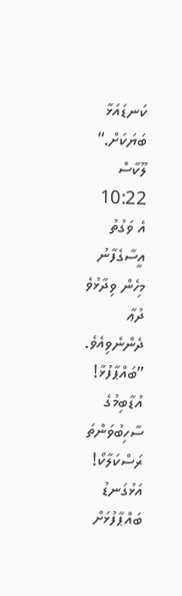ކަނޑައަޅާ ބަޔަކަށް.“
ލޫކާސް 10:22
އެ ވަގުތު އީސާގެފާނު މިހެން ވިދާޅުވެ ދުޢާ ދެންނެވިއެވެ. ”ބައްޕާފުޅާ! އުޑާބިމުގެ ސާހިބުވަންތަ ރަސްކަލާކޯ! އަޅުގަނޑު ބައްޕާފުޅަށް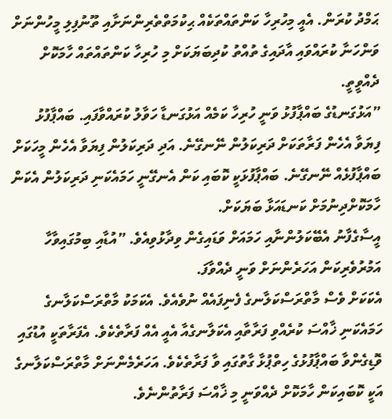ޙަމްދު ކުރަން. އެއީ މިހުރިހާ ކަންތައްތަކެއް ޙިކުމަތްތެރިންނަށާއި ތޫނުފިލި މީހުންނަށް ވަންހަނާ ކުރައްވައި އާދައިގެ ތުއްތު ކުދިބަޔަކަށް މި ހުރިހާ ކަންތައްތައް ހާމަކޮށް ދެއްވީތީ.
”އަޅުގަނޑުގެ ބައްޕާފުޅު ވަނީ ހުރިހާ ކަމެއް އަޅުގަނޑާ ހަވާލު ކުރައްވާފައި. ބައްޕާފުޅު ފިޔަވާ އެހެން ފަރާތަކަށް ދަރިކަލުން ނޭނގޭނެ. އަދި ދަރިކަލުން ފިޔަވާ އެހެން މީހަކަށް ބައްޕާފުޅެއް ނޭނގޭނެ. ބައްޕާފުޅަކީ ކޮބައި ކަން އެނގޭނީ ހަމައެކަނި ދަރިކަލުން އެކަން ހާމަކޮށްދިނުމަށް ކަނޑައަޅާ ބަޔަކަށް.
އީސާގެފާނު އެބޭކަލުންނާއި ހަމައަށް ވަޑައިގެން ވިދާޅުވިއެވެ. ”އުޑާއި ބިމުގައިވާހާ އަމުރުވެރިކަން އަހަރެންނަށް ވަނީ ދެއްވާފަ.
އެކަކަށް ވެސް މާތްރަސްކަލާނގެ ފެނިފައެއް ނުވެއެވެ. އެކަމަކު މާތްރަސްކަލާނގެ ހަމައެކަނި ޚާއްސަ ކުރެއްވި ފަރާތާއި އެކަލާނގެއާ އެއީ އެއް ފަރާތެކެވެ. އެފަރާތަކީ އުޑުގައި ވޮޑިގެންވާ ބައްޕާފުޅުގެ ހިތްޕުޅާ ގާތުގައި ވާ ފަރާތެކެވެ. އަހަރެމެންނަށް މާތްރަސްކަލާނގެ އަކީ ކޮބައިކަން ހާމަކޮށް ދެއްވަނީ މި ޚާއްސަ ފަރާތުންނެވެ.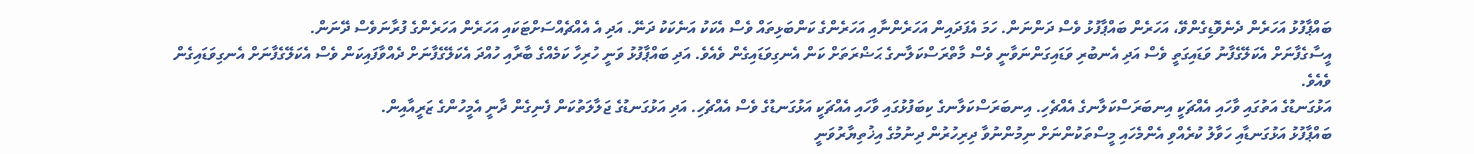ބައްޕާފުޅު އަހަރެން ދެނެވޮޑިގެންވޭ، އަހަރެން ބައްޕާފުޅު ވެސް ދަންނަން. ހަމަ އެފަދައިން އަހަރެންނާއި އަހަރެންގެ ކަންބަޅިތައް ވެސް އެކަކު އަނެކަކު ދަނޭ. އަދި އެ އެއްޗެއްސަށްޓަކައި އަހަރެން އަހަރެންގެ ފުރާނަވެސް ދޭނަން.
އީސާގެފާނަށް އެކަލޭގެފާނު ވަޑައިގަތީ ވެސް އަދި އެނބުރި ވަޑައިގަންނަވާނީ ވެސް މާތްރަސްކަލާނގެ ޙަޟްރަތަށް ކަން އެނގިވަޑައިގެން ވެއެވެ. އަދި ބައްޕާފުޅު ވަނީ ހުރިހާ ކަމެއްގެ ބާރާއި ހުއްދަ އެކަލޭގެފާނަށް ދެއްވާފައިކަން ވެސް އެކަލޭގެފާނަށް އެނގިވަޑައިގެން ވެއެވެ.
އަޅުގަނޑުގެ އަތުގައި ވާހައި އެއްޗަކީ އިނބަރަސްކަލާނގެ އެއްޗެހި. އިނބަރަސްކަލާނގެ ކިބަފުޅުގައި ވާހައި އެއްޗަކީ އަޅުގަނޑުގެ ވެސް އެއްޗެހި. އަދި އަޅުގަނޑުގެ ޖަލާލަތުކަން ފެނިގެން ދާނީ އެމީހުންގެ ޒަރީއާއިން.
ބައްޕާފުޅު އަޅުގަނޑާއި ހަވާލު ކުރެއްވި އެންމެހައި މީސްތަކުންނަށް ނިމުންނުވާ ދިރިހުރުން ދިނުމުގެ އިޚުތިޔާރުވަނީ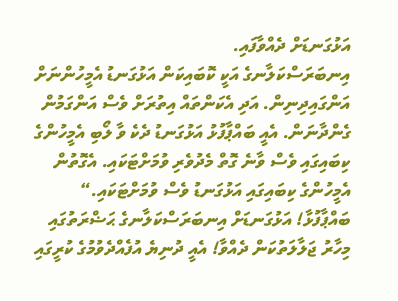އަޅުގަނޑަށް ދެއްވާފައި.
އިނބަރަސްކަލާނގެ އަކީ ކޮބައިކަން އަޅުގަނޑު އެމީހުންނަށް އަންގައިދިނިން. އަދި އެކަންތައް އިތުރަށް ވެސް އަންގަމުން ގެންދާނަން. އެއީ ބައްޕާފުޅު އަޅުގަނޑު ދެކެ ވާ ލޯބި އެމީހުންގެ ކިބައިގައި ވެސް ވާނެ ގޮތް މެދުވެރި ވުމަށްޓަކައި. އެގޮތުން އެމީހުންގެ ކިބައިގައި އަޅުގަނޑު ވެސް ވުމަށްޓަކައި.“
ބައްޕާފުޅާ! އަޅުގަނޑަށް އިނބަރަސްކަލާނގެ ޙަޟްރަތުގައި މިހާރު ޖަލާލަތުކަން ދެއްވާ! އެއީ ދުނިޔެ އުފެއްދެވުމުގެ ކުރީގައި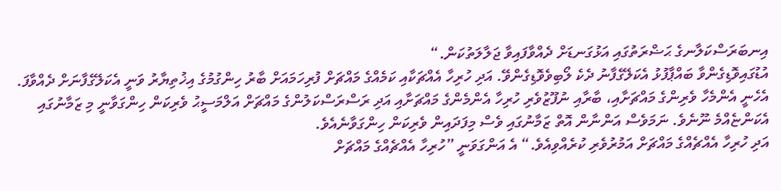އިނބަރަސްކަލާނގެ ޙަޟްރަތުގައި އަޅުގަނޑަށް ދެއްވާފައިވާ ޖަލާލަތުކަން.“
އުޑުގައިވޮޑިގެންވާ ބައްޕާފުޅު އެކަލޭގެފާނު ދެކެ ލޯބިވެވޮޑިގެންވޭ. އަދި ހުރިހާ އެއްޗަކާއި ކަމެއްގެ މައްޗަށް ފުރިހަމައަށް ބާރު ހިންގުމުގެ އިޚުތިޔާރު ވަނީ އެކަލޭގެފާނަށް ދެއްވާފަ.
އެހެނީ އެންމެހާ ވެރިންގެ މައްޗަށާއި، ބާރާއި ނުފޫޒުވެރި ހުރިހާ އެންމެންގެ މައްޗަށާއި އަދި ރަސްރަސްކަލުންގެ މައްޗަށް އަލްމަސީޙު ވެރިކަން ހިންގަވާނީ މި ޒަމާނުގައި އެކަންޏެއްމެ ނޫނެވެ. ނަމަވެސް އަންނާން އޮތް ޒަމާނުގައި ވެސް މިފަދައިން ވެރިކަން ހިންގަވާނެއެވެ.
އަދި ހުރިހާ އެއްޗެއްގެ މައްޗަށް އަމުރުވެރި ކުރެއްވިއެވެ.“ އެ އަންގަވަނީ ”ހުރިހާ އެއްޗެއްގެ މައްޗަށް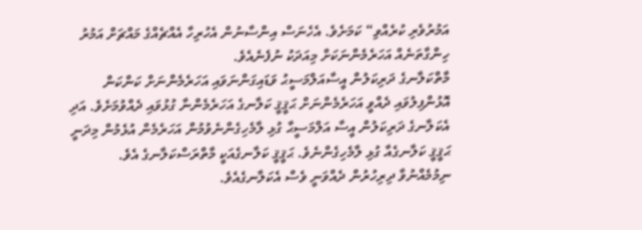އަމުރުވެރި ކުރެއްވި“ ކަމަށެވެ. އެހެނަސް އިންސާނުން އެހުރިހާ އެއްޗެއްގެ މައްޗަށް އަމުރު ހިންގާތަނެއް އަހަރެމެންނަކަށް މިއަދަކު ނުފެނެއެވެ.
މާތްކަލާނގެ ދަރިކަލުން އީސާއަލްމަސީޙު ވަޑައިގަންނަވައި އަހަރެމެންނަށް ކަންކަން އޮޅުންފިލުވައި ދެއްވީ އަހަރެމެންނަށް ޙަޤީޤީ ކަލާނގެ އަހަރެމެންނާ ގުޅުވައި ދެއްވުމަށެވެ. އަދި އެކަލާނގެ ދަރިކަލުން އީސާ އަލްމަސީޙާ ގުޅި ލާމެހިގެންނެވުމުން އަހަރެމެން އުޅެމުން މިދަނީ ޙަޤީޤީ ކަލާނގެއާ ގުޅި ލާމެހިގެންނެވެ. ޙަޤީޤީ ކަލާނގެއަކީ މާތްރަސްކަލާނގެ އެވެ. ނިމުމެއްނުވާ ދިރިހުރުން ދެއްވަނީ ވެސް އެކަލާނގެއެވެ.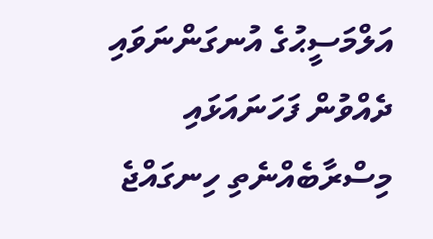އަލްމަސީޙުގެ އުނގަންނަވައި ދެއްވުން ފަހަނައަޅައި މިސްރާބެއްނެތި ހިނގައްޖެ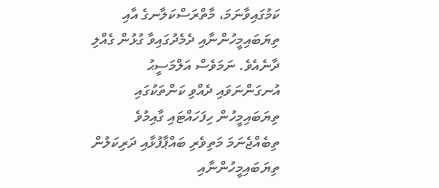ކަމުގައިވާނަމަ، މާތްރަސްކަލާނގެ އާއި ތިޔަބައިމީހުންނާއި ދެމެދުގައިވާ ގުޅުން ގެއްލި ދާނެއެވެ. ނަމަވެސް އަލްމަސީޙު އުނގަންނަވައި ދެއްވި ކަންތަކުގައި ތިޔަބައިމީހުން ހިފަހައްޓައި ގާއިމުވެ ތިބެއްޖެނަމަ މަތިވެރި ބައްޕާފުޅާއި ދަރިކަލުން ތިޔަބައިމީހުންނާއި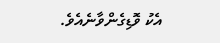އެކު ވޮޑިގެންވާނެއެވެ.